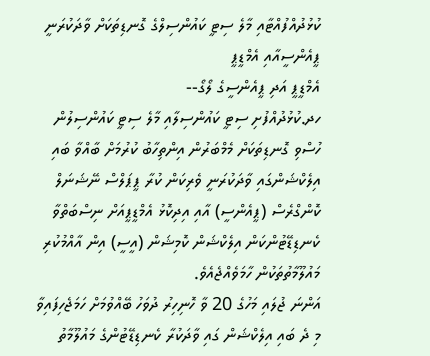ކުޅުދުއްފުއްޓާއި މާލެ ސިޓީ ކައުންސިލްގެ ގޮނޑިތަކަށް ވާދަކުރަނީ ޕީއެންސީއާއި އެމްޑީޕީ
އެމްޑީޕީ އަދި ޕީއެންސީގެ ލޯގޯ--
ހދ.ކުޅުދުއްފުށި ސިޓީ ކައުންސިލާއި މާލެ ސިޓީ ކައުންސިލުން ހުސްވި ގޮނޑިތަކަށް މެމްބަރުން އިންތިހާބު ކުރުމަށް ބާއްވާ ބައި އިލެކްޝަންގައި ވާދަކުރަނީ ވެރިކަން ކުރާ ޕީޕަލްސް ނޭޝަނަލް ކޮންގްރެސް (ޕީއެންސީ) އާއި އިދިކޮޅު އެމްޑީޕީއަށް ނިސްބަތްވާ ކެނޑިޑޭޓުންކަން އިލެކްޝަން ކޮމިޝަން (އީސީ) އިން އާއްމުކުރި މައުލޫމާތުތަކުން ހާމަވެއްޖެއެވެ.
އަންނަ ޖުލައި މަހުގެ 20 ވާ ހޮނިހިރު ދުވަހު ބޭއްވުމަށް ހަމަޖެހިފައިވާ މި ދެ ބައި އިލެކްޝަން ގައި ވާދަކުރާ ކެނޑިޑޭޓުންގެ މައުލޫމާތު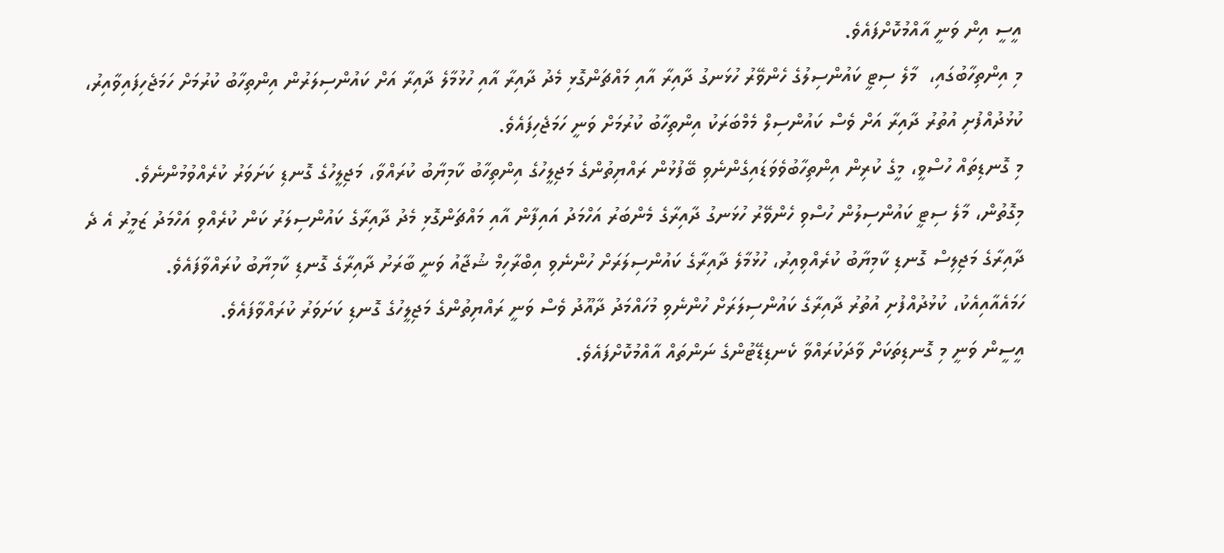އީސީ އިން ވަނީ އާއްމުކޮށްފައެވެ.
މި އިންތިހާބުގައި،  މާލެ ސިޓީ ކައުންސިލުގެ ހެންވޭރު ހުޅަނގު ދާއިރާ އާއި މައްޗަންގޮޅި މެދު ދާއިރާ އާއި ހުޅުމާލެ ދާއިރާ އަށް ކައުންސިލަރުން އިންތިހާބު ކުރުމަށް ހަމަޖެހިފައިވާއިރު، ކުޅުދުއްފުށި އުތުރު ދާއިރާ އަށް ވެސް ކައުންސިލް މެމްބަރަކު އިންތިހާބު ކުރުމަށް ވަނީ ހަމަޖެހިފައެވެ.
މި ގޮނޑިތައް ހުސްވީ، މީގެ ކުރިން އިންތިހާބުވެވަޑައިގެންނެވި ބޭފުޅުން ރައްޔިތުންގެ މަޖިލީހުގެ އިންތިހާބު ކާމިޔާބު ކުރައްވާ، މަޖިލީހުގެ ގޮނޑި ކަށަވަރު ކުރެއްވުމުންނެވެ.
މިގޮތުން، މާލެ ސިޓީ ކައުންސިލުން ހުސްވި ހެންވޭރު ހުޅަނގު ދާއިރާގެ މެންބަރު އަހްމަދު އައިފާން އާއި މައްޗަންގޮޅި މެދު ދާއިރާގެ ކައުންސިލަރު ކަން ކުރެއްވި އަހްމަދު ޒަމީރު އެ ދެ ދާއިރާގެ މަޖިލިސް ގޮނޑި ކާމިޔާބު ކުރެއްވިއިރު، ހުޅުމާލެ ދާއިރާގެ ކައުންސިލަރަށް ހުންނެވި އިބްރާހިމް ޝުޖާއު ވަނީ ބާރަށު ދާއިރާގެ ގޮނޑި ކާމިޔާބު ކުރައްވާފައެވެ.
ހަމައެއާއިއެކު، ކުޅުދުއްފުށި އުތުރު ދާއިރާގެ ކައުންސިލަރަށް ހުންނެވި މުހައްމަދު ދާއޫދު ވެސް ވަނީ ރައްޔިތުންގެ މަޖިލީހުގެ ގޮނޑި ކަށަވަރު ކުރައްވާފައެވެ.
އީސީން ވަނީ މި ގޮނޑިތަކަށް ވާދަކުރައްވާ ކެނޑިޑޭޓުންގެ ނަންތައް އާއްމުކޮށްފައެވެ.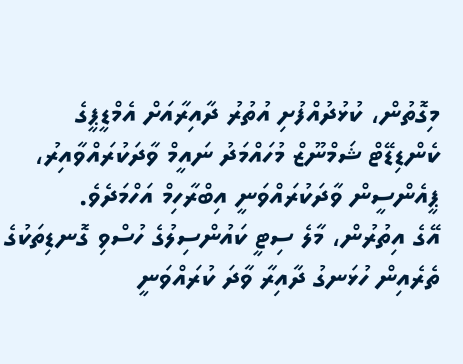މިގޮތުން، ކުޅުދުއްފުށި އުތުރު ދާއިރާއަށް އެމްޑީޕީގެ ކެންޑިޑޭޓް ޝަމްނޫޒް މުހައްމަދު ނައީމް ވާދަކުރައްވާއިރު، ޕީއެންސީން ވާދަކުރައްވަނީ އިބްރާހިމް އަހްމަދެވެ.
އޭގެ އިތުރުން، މާލެ ސިޓީ ކައުންސިލުގެ ހުސްވި ގޮނޑިތަކުގެ ތެރެއިން ހުޅަނގު ދާއިރާ ވާދަ ކުރައްވަނީ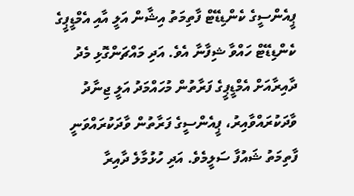ޕީއެންސީގެ ކެންޑިޑޭޓް ފާތިމަތު އިޝާން އަލީ އާއި އެމްޑީޕީގެ ކެންޑިޑޭޓް ހައްވާ ޝިފާނާ އެވެ. އަދި މައްޗަންގޮޅި މެދު ދާއިރާއަށް އެމްޑީޕީގެ ފަރާތުން މުހައްމަދު އަލީ ޖިނާދު ވާދަކުރައްވާއިރު، ޕީއެންސީގެ ފަރާތުން ވާދަކުރައްވަނީ ފާތިމަތު ޝައުފާ ސަލީމެވެ. އަދި ހުޅުމާލެ ދާއިރާ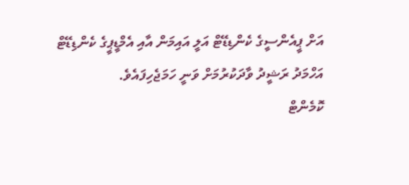އަށް ޕީއެންސީގެ ކެންޑިޑޭޓް އަލީ އައިމަން އާއި އެމްޑީޕީގެ ކެންޑިޑޭޓް އަހްމަދު ރަޝީދު ވާދަކުރުމަށް ވަނީ ހަމަޖެހިފައެވެ.
ކޮމެންޓް